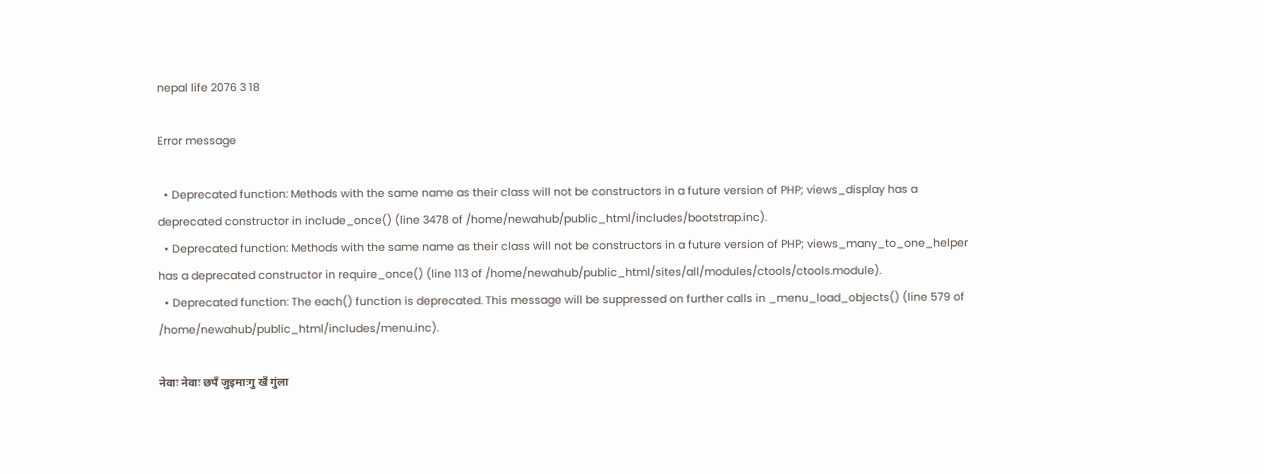nepal life 2076 3 18

Error message

  • Deprecated function: Methods with the same name as their class will not be constructors in a future version of PHP; views_display has a deprecated constructor in include_once() (line 3478 of /home/newahub/public_html/includes/bootstrap.inc).
  • Deprecated function: Methods with the same name as their class will not be constructors in a future version of PHP; views_many_to_one_helper has a deprecated constructor in require_once() (line 113 of /home/newahub/public_html/sites/all/modules/ctools/ctools.module).
  • Deprecated function: The each() function is deprecated. This message will be suppressed on further calls in _menu_load_objects() (line 579 of /home/newahub/public_html/includes/menu.inc).

नेवाः नेवाः छपँ जुइमाःगु खँ गुंला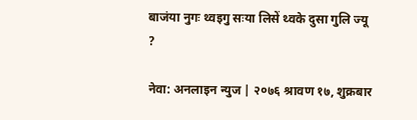बाजंया नुगः थ्वइगु सःया लिसें थ्वके दुसा गुलि ज्यू ?

नेवा: अनलाइन न्युज | २०७६ श्रावण १७, शुक्रबार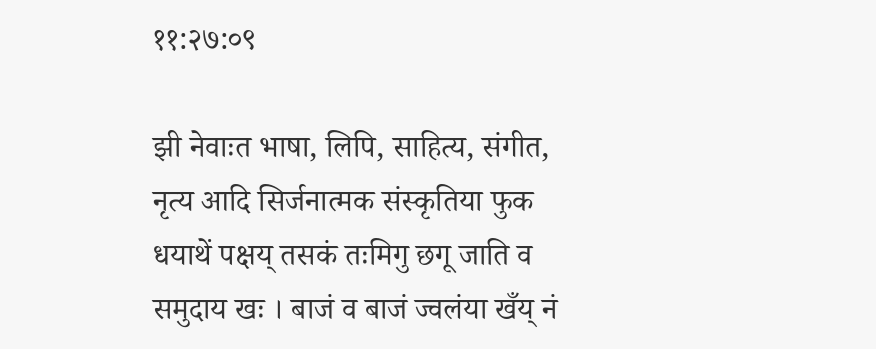११:२७:०९

झी नेवाःत भाषा, लिपि, साहित्य, संगीत, नृत्य आदि सिर्जनात्मक संस्कृतिया फुक धयाथें पक्षय् तसकं तःमिगु छगू जाति व समुदाय खः । बाजं व बाजं ज्वलंया खँय् नं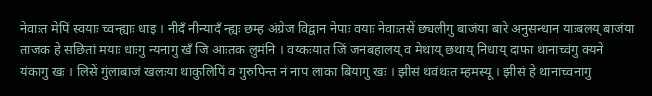नेवाःत मेपिं स्वयाः च्वन्ह्याः धाइ । नीदँ नीन्यादँ न्ह्यः छम्ह अंग्रेज विद्वान नेपाः वयाः नेवाःतसें छ्यलीगु बाजंया बारे अनुसन्धान याःबलय् बाजंया ताजक हे सछितां मयाः धाःगु न्यनागु खँ जि आःतक लुमंनि । वय्कःयात जिं जनबहालय् व मेथाय् छथाय् निधाय् दाफा थानाच्वंगु क्यने यंकागु खः । लिसें गुंलाबाजं खलःया थाकुलिपिं व गुरुपिन्त नं नाप लाका बियागु खः । झीसं थवंथःत म्हमस्यू । झीसं हे थानाच्वनागु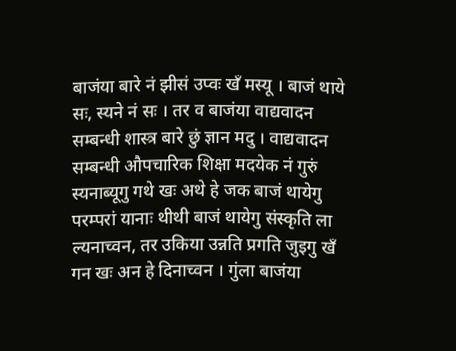बाजंया बारे नं झीसं उप्वः खँ मस्यू । बाजं थाये सः, स्यने नं सः । तर व बाजंया वाद्यवादन सम्बन्धी शास्त्र बारे छुं ज्ञान मदु । वाद्यवादन सम्बन्धी औपचारिक शिक्षा मदयेक नं गुरुं स्यनाब्यूगु गथे खः अथे हे जक बाजं थायेगु परम्परां यानाः थीथी बाजं थायेगु संस्कृति ला ल्यनाच्वन, तर उकिया उन्नति प्रगति जुइगु खँ गन खः अन हे दिनाच्वन । गुंला बाजंया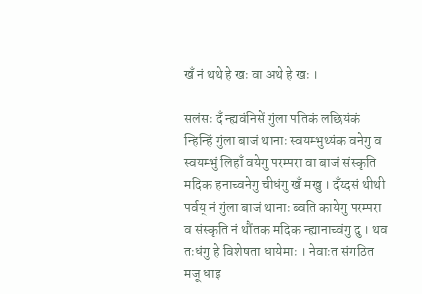खँ नं थथे हे खः वा अथे हे खः ।

सलंसः दँ न्ह्यवंनिसें गुंला पतिकं लछियंकं न्हिन्हिं गुंला बाजं थानाः स्वयम्भुथ्यंक वनेगु व स्वयम्भुं लिहाँ वयेगु परम्परा वा बाजं संस्कृति मदिक हनाच्वनेगु चीधंगु खँ मखु । दँय्दसं थीथी पर्वय् नं गुंला बाजं थानाः ब्वति कायेगु परम्परा व संस्कृति नं थौंतक मदिक न्ह्यानाच्वंगु दु । थव तःधंगु हे विशेषता धायेमाः । नेवाःत संगठित मजू धाइ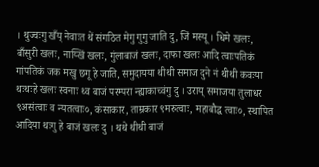। थुज्वःगु खँय् नेवाःत थें संगठित मेगु गुगु जाति दु, जिं मस्यू । धिमे खलः, बाँसुरी खलः, नाय्खिं खलः, गुंलाबाजं खलः, दाफा खलः आदि त्वाःपतिकं गांपतिकं जक मखु छगू हे जाति, समुदायया थीथी समाज दुने नं थीथी कवःया थःथःहे खलः स्वनाः थ्व बाजं परम्परा न्ह्याकाच्वंगु दु । उराय् समाजया तुलाधर ९असंत्वाः व न्यतत्वाः०, कंसाकार, ताम्रकार ९मरुत्वाः, महाबौद्ध त्वाः०, स्थापित आदिया थःगु हे बाजं खलः दु । थथे थीथी बाजं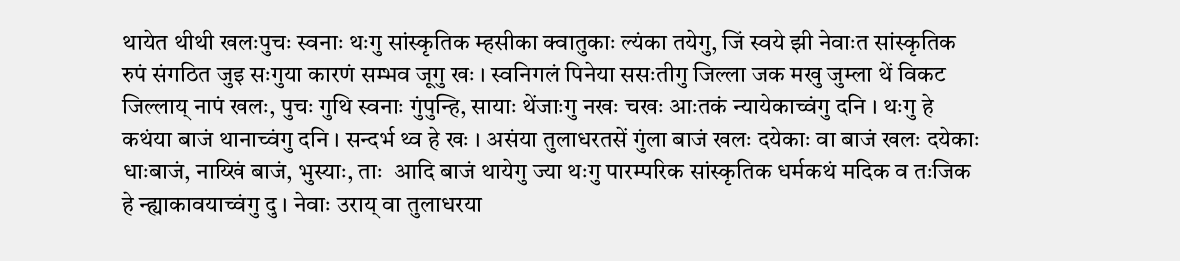थायेत थीथी खलःपुचः स्वनाः थःगु सांस्कृतिक म्हसीका क्वातुकाः ल्यंका तयेगु, जिं स्वये झी नेवाःत सांस्कृतिक रुपं संगठित जुइ सःगुया कारणं सम्भव जूगु खः । स्वनिगलं पिनेया ससःतीगु जिल्ला जक मखु जुम्ला थें विकट जिल्लाय् नापं खलः, पुचः गुथि स्वनाः गुंपुन्हि, सायाः थेंजाःगु नखः चखः आःतकं न्यायेकाच्वंगु दनि । थःगु हे कथंया बाजं थानाच्वंगु दनि । सन्दर्भ थ्व हे खः । असंया तुलाधरतसें गुंला बाजं खलः दयेकाः वा बाजं खलः दयेकाः धाःबाजं, नाय्खिं बाजं, भुस्याः, ताः  आदि बाजं थायेगु ज्या थःगु पारम्परिक सांस्कृतिक धर्मकथं मदिक व तःजिक हे न्ह्याकावयाच्वंगु दु । नेवाः उराय् वा तुलाधरया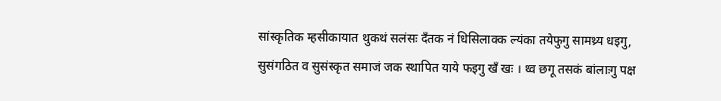सांस्कृतिक म्हसीकायात थुकथं सलंसः दँतक नं धिसिलाक्क ल्यंका तयेफुगु सामथ्र्य धइगु, सुसंगठित व सुसंस्कृत समाजं जक स्थापित याये फइगु खँ खः । थ्व छगू तसकं बांलाःगु पक्ष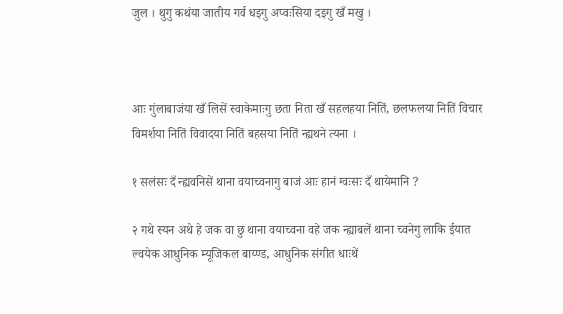जुल । थुगु कथंया जातीय गर्व धइगु अप्वःसिया दइगु खँ मखु ।



आः गुंलाबाजंया खँ लिसें स्वाकेमाःगु छता निता खँ सहलहया नितिं, छलफलया नितिं विचार विमर्शया नितिं विवादया नितिं बहसया नितिं न्ह्यथने त्यना ।

१ सलंसः दँ न्ह्यवनिसें थाना वयाच्वनागु बाजं आः हानं ग्वःसः दँ थायेमानि ?

२ गथे स्यन अथे हे जक वा छु थाना वयाच्वना वहे जक न्ह्याबलें थाना च्वनेगु लाकि ईयात ल्वयेक आधुनिक म्यूजिकल बाय्ण्ड, आधुनिक संगीत धाःथें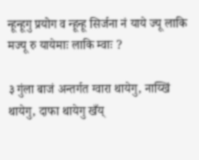न्हून्हूगु प्रयोग व न्हून्हू सिर्जना नं याये ज्यू लाकि मज्यू रु यायेमाः लाकि म्वाः ?

३ गुंला बाजं अन्तर्गत ग्वारा थायेगु, नाय्खिं थायेगु, दाफा थायेगु खँय्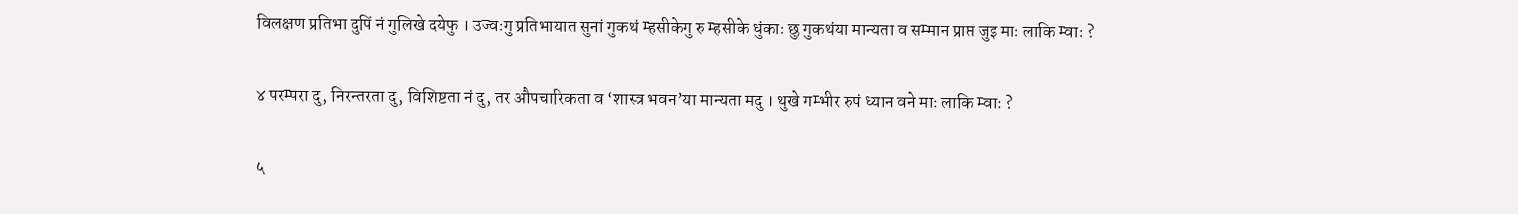विलक्षण प्रतिभा दुपिं नं गुलिखे दयेफु । उज्वःगु प्रतिभायात सुनां गुकथं म्हसीकेगु रु म्हसीके धुंकाः छु गुकथंया मान्यता व सम्मान प्राप्त जुइ माः लाकि म्वाः ?

४ परम्परा दु, निरन्तरता दु, विशिष्टता नं दु, तर औपचारिकता व ‘शास्त्र भवन’या मान्यता मदु । थुखे गम्भीर रुपं ध्यान वने माः लाकि म्वाः ?

५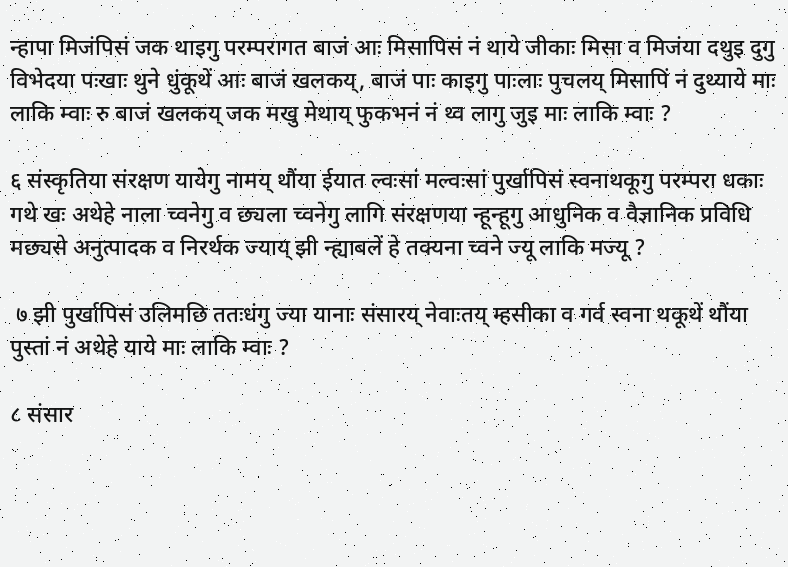न्हापा मिजंपिसं जक थाइगु परम्परागत बाजं आः मिसापिसं नं थाये जीकाः मिसा व मिजंया दथुइ दुगु विभेदया पःखाः थुने धुंकूथें आः बाजं खलकय्, बाजं पाः काइगु पाःलाः पुचलय् मिसापिं नं दुथ्याये माः लाकि म्वाः रु बाजं खलकय् जक मखु मेथाय् फुकभनं नं थ्व लागु जुइ माः लाकि म्वाः ?

६ संस्कृतिया संरक्षण यायेगु नामय् थौंया ईयात ल्वःसां मल्वःसां पुर्खापिसं स्वनाथकूगु परम्परा धकाः गथे खः अथेहे नाला च्वनेगु व छ्यला च्वनेगु लागि संरक्षणया न्हून्हूगु आधुनिक व वैज्ञानिक प्रविधि मछ्यसे अनुत्पादक व निरर्थक ज्याय् झी न्ह्याबलें हे तक्यना च्वने ज्यू लाकि मज्यू ?

 ७ झी पुर्खापिसं उलिमछि ततःधंगु ज्या यानाः संसारय् नेवाःतय् म्हसीका व गर्व स्वना थकूथें थौंया पुस्तां नं अथेहे याये माः लाकि म्वाः ?

८ संसार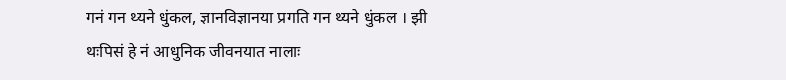गनं गन थ्यने धुंकल, ज्ञानविज्ञानया प्रगति गन थ्यने धुंकल । झी थःपिसं हे नं आधुनिक जीवनयात नालाः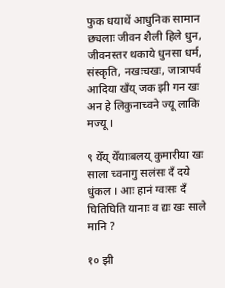फुक धयाथें आधुनिक सामान छ्यलाः जीवन शैली हिले धुन, जीवनस्तर थकाये धुनसा धर्म, संस्कृति, नखःचखः, जात्रापर्व आदिया खँय् जक झी गन खः अन हे लिकुनाच्वने ज्यू लाकि मज्यू ।

९ येँय् येँयाःबलय् कुमारीया खः साला च्वनागु सलंसः दँ दये धुंकल । आः हानं ग्वःसः दँ घितिघिति यानाः व द्यः खः साले मानि ?

१० झी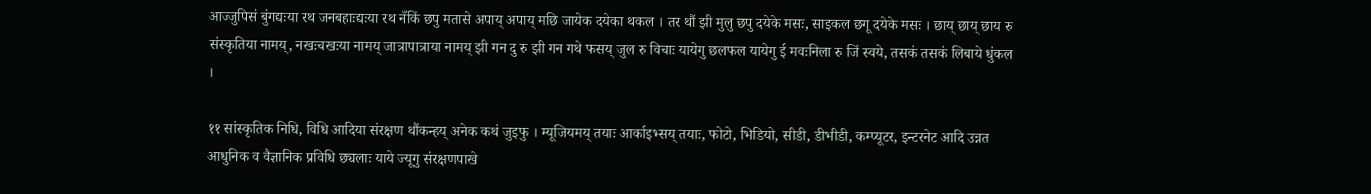आज्जुपिसं बुंगद्यःया रथ जनबहाःद्यःया रथ नँकिं छपु मतासे अपाय् अपाय् मछि जायेक दयेका थकल । तर थौं झी मुलु छपु दयेके मसः, साइकल छगू दयेके मसः । छाय् छाय् छाय रु संस्कृतिया नामय्, नखःचखःया नामय् जात्रापात्राया नामय् झी गन दु रु झी गन गथे फसय् जुल रु विचाः यायेगु छलफल यायेगु ई मवःनिला रु जिं स्वये, तसकं तसकं लिबाये धुंकल ।

११ सांस्कृतिक निधि, विधि आदिया संरक्षण थौंकन्हय् अनेक कथं जुइफु । म्यूजियमय् तयाः आर्काइभ्सय् तयाः, फोटो, भिडियो, सीडी, डीभीडी, कम्प्यूटर, इन्टरनेट आदि उन्नत आधुनिक व वैज्ञानिक प्रविधि छ्यलाः याये ज्यूगु संरक्षणपाखे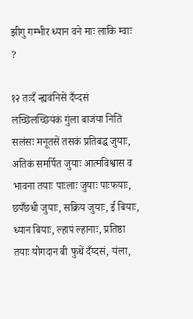झीगु गम्भीर ध्यान वने माः लाकि म्वाः ?

१२ तःदँ न्ह्यवंनिसें दँय्दसं लच्छिलच्छियंकं गुंला बाजंया नितिं सलंसः मनूतसें तसकं प्रतिबद्ध जुयाः, अतिकं समर्पित जुयाः आत्मविश्वास व भावना तयाः पाःलाः जुयाः पाःफयाः, छपँछधी जुयाः, सक्रिय जुयाः, ई बियाः, ध्यान बियाः, ल्हापं ल्हानाः, प्रतिष्ठा तयाः योगदान बी फुथें दँय्दसं, यंला,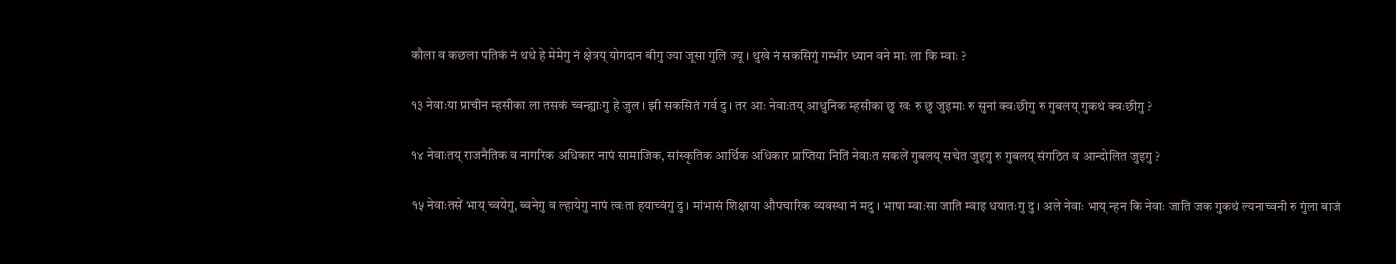कौला व कछला पतिकं नं थथे हे मेमेगु नं क्षेत्रय् योगदान बीगु ज्या जूसा गुलि ज्यू । थुखे नं सकसिगुं गम्भीर ध्यान वने माः ला कि म्वाः ?

१३ नेवाःया प्राचीन म्हसीका ला तसकं च्वन्ह्याःगु हे जुल । झी सकसितं गर्व दु । तर आः नेवाःतय् आधुनिक म्हसीका छु खः रु छु जुइमाः रु सुनां क्वःछीगु रु गुबलय् गुकथं क्वःछीगु ?

१४ नेवाःतय् राजनैतिक व नागरिक अधिकार नापं सामाजिक, सांस्कृतिक आर्थिक अधिकार प्राप्तिया नितिं नेवाःत सकलें गुबलय् सचेत जुइगु रु गुबलय् संगठित व आन्दोलित जुइगु ?

१५ नेवाःतसें भाय् च्वयेगु, ब्वनेगु व ल्हायेगु नापं त्वःता हयाच्वंगु दु । मांभासं शिक्षाया औपचारिक व्यवस्था नं मदु । भाषा म्वाःसा जाति म्वाइ धयातःगु दु । अले नेवाः भाय् न्हन कि नेवाः जाति जक गुकथं ल्यनाच्वनी रु गुंला बाजं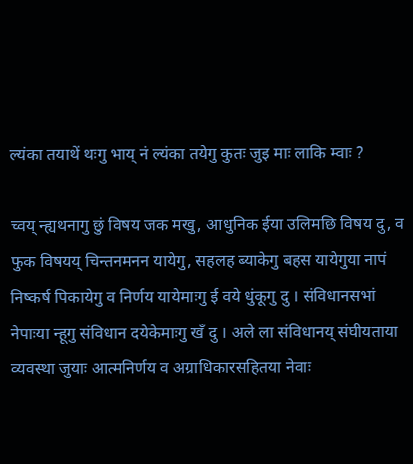ल्यंका तयाथें थःगु भाय् नं ल्यंका तयेगु कुतः जुइ माः लाकि म्वाः ?

च्वय् न्ह्यथनागु छुं विषय जक मखु, आधुनिक ईया उलिमछि विषय दु, व फुक विषयय् चिन्तनमनन यायेगु, सहलह ब्याकेगु बहस यायेगुया नापं निष्कर्ष पिकायेगु व निर्णय यायेमाःगु ई वये धुंकूगु दु । संविधानसभां नेपाःया न्हूगु संविधान दयेकेमाःगु खँ दु । अले ला संविधानय् संघीयताया व्यवस्था जुयाः आत्मनिर्णय व अग्राधिकारसहितया नेवाः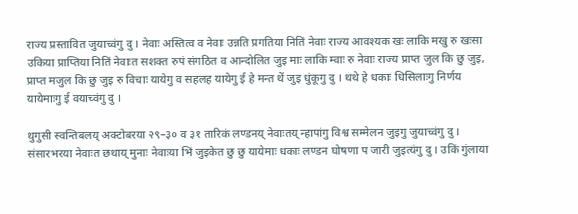राज्य प्रस्तावित जुयाच्वंगु दु । नेवाः अस्तित्व व नेवाः उन्नति प्रगतिया नितिं नेवाः राज्य आवश्यक खः लाकि मखु रु खःसा उकिया प्राप्तिया नितिं नेवाःत सशक्त रुपं संगठित व आन्दोलित जुइ माः लाकि म्वाः रु नेवाः राज्य प्राप्त जुल कि छु जुइ, प्राप्त मजुल कि छु जुइ रु विचाः यायेगु व सहलह यायेगु ई हे मन्त थें जुइ धुंकूगु दु । थथे हे धकाः धिसिलाःगु निर्णय यायेमाःगु ई वयाच्वंगु दु ।

थुगुसी स्वन्तिबलय् अक्टोबरया २९–३० व ३१ तारिकं लण्डनय् नेवाःतय् न्हापांगु विश्व सम्मेलन जुइगु जुयाच्वंगु दु । संसारभरया नेवाःत छथाय् मुनाः नेवाःया भिं जुइकेत छु छु यायेमाः धकाः लण्डन घोषणा प जारी जुइत्यंगु दु । उकिं गुंलाया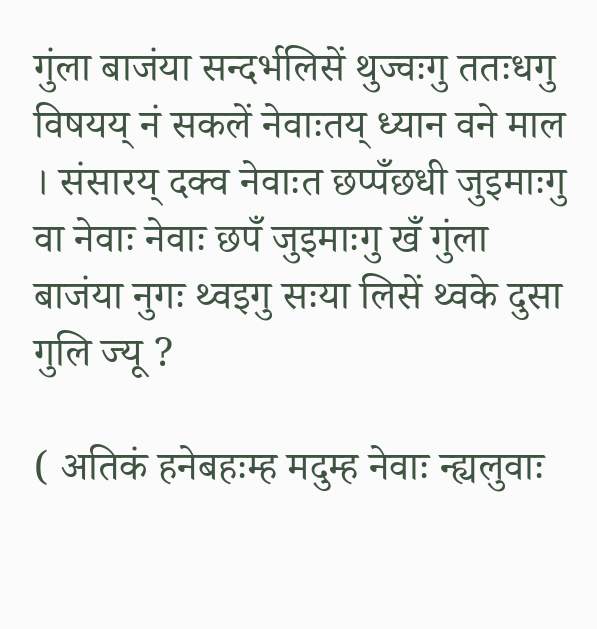गुंला बाजंया सन्दर्भलिसें थुज्वःगु ततःधगु विषयय् नं सकलें नेवाःतय् ध्यान वने माल । संसारय् दक्व नेवाःत छप्पँछधी जुइमाःगु वा नेवाः नेवाः छपँ जुइमाःगु खँ गुंला बाजंया नुगः थ्वइगु सःया लिसें थ्वके दुसा गुलि ज्यू ?

( अतिकं हनेबहःम्ह मदुम्ह नेवाः न्ह्यलुवाः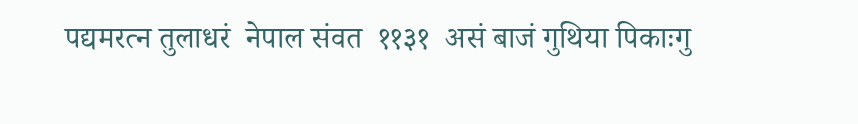पद्यमरत्न तुलाधरं  नेपाल संवत  ११३१  असं बाजं गुथिया पिकाःगु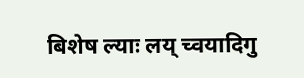बिशेष ल्याः लय् च्वयादिगु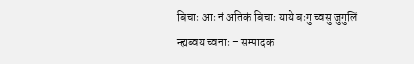बिचाः आः नं अतिकं बिचाः याये बःगु च्वसु जुगुलिं न्ह्यब्वय च्वनाः – सम्पादक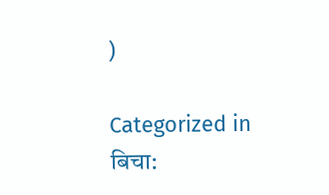)

Categorized in बिचा: